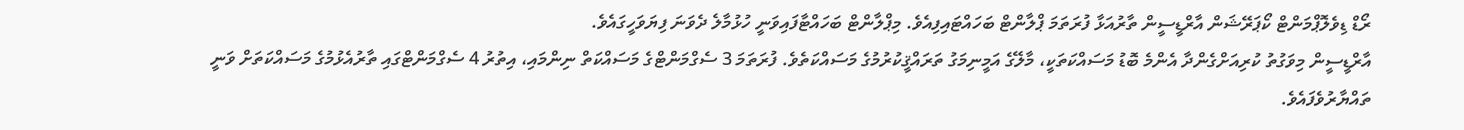ރޯޑް ޑިވެލޮޕްމަންޓް ކޯޕަރޭޝަން އާރްޑީސީން ތާރުއަޅާ ފުރަތަމަ ޕްލާންޓް ބަހައްޓައިފިއެވެ. މިޕްލާންޓް ބަހައްޓާފައިވަނީ ހުޅުމާލެ ދެވަނަ ފިޔަވަހީގައެވެ.
އާރްޑީސީން މިވަގުތު ކުރިއަށްގެންދާ އެންމެ ބޮޑު މަސައްކަތަކީ، މާލޭގެ އަމީނިމަގު ތަރައްޤީކުރުމުގެ މަސައްކަތެވެ. ފުރަތަމަ 3 ސެގްމަންޓްގެ މަސައްކަތް ނިންމައި، އިތުރު 4 ސެގްމަންޓްގައި ތާރުއެޅުމުގެ މަސައްކަތަށް ވަނީ ތައްޔާރުވެފައެވެ.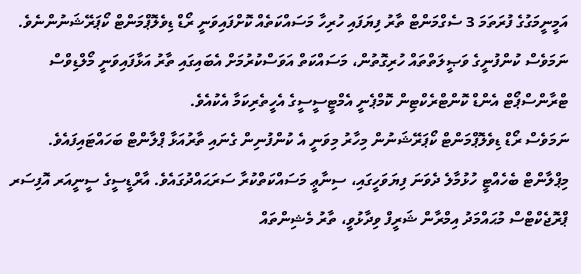އަމީނީމަގުގެ ފުރަތަމަ 3 ސެގްމަންޓް ތާރު ފިޔަފައި ހުރިހާ މަސައްކަތެއް ކޮށްފައިވަނީ ރޯޑް ޑިވެލޮޕްމަންޓް ކޯޕަރޭޝަނުންނެވެ. ނަމަވެސް ކުންފުނީގެ ވަޞީލަތްތައް ހުރިގޮތުން، މަސައްކަތް އަވަސްކުރުމަށް އެބައިގައި ތާރު އަޅާފައިވަނީ މޯލްޑިވްސް ޓްރާންސްޕޯޓް އެންޑް ކޮންޓްރެކްޓިން ކޮމްޕެނީ އެމްޓީސީސީގެ އެހީތެރިކަމާ އެކުއެވެ.
ނަމަވެސް ރޯޑް ޑިވެލޮޕްމަންޓް ކޯޕަރޭޝަނުން މިހާރު މިވަނީ އެ ކުންފުނިން ގެނައި ތާރުއަޅާ ޕްލާންޓް ބަހައްޓައިފައެވެ. މިޕްލާންޓް ބެހެއްޓީ ހުޅުމާލެ ދެވަނަ ފިޔަވަހީގައި، ސިނާޢީ މަސައްކަތްކުރާ ސަރަޙައްދުގައެވެ. އާރްޑީސީގެ ސީނީއަރ އޮފިސަރ ޕްރޮޖެކްޓްސް މުޙައްމަދު އިމްރާން ޝަރީފް ވިދާޅުވީ، ތާރު މެޝިންތައް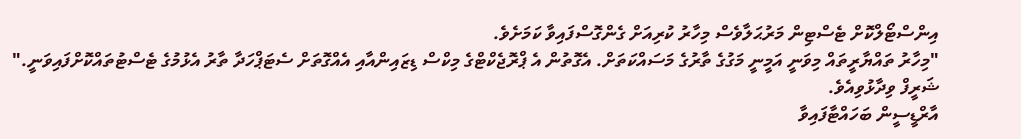އިންސްޓޯލްކޮށް ޓެސްޓިން މަރުޙަލާވެސް މިހާރު ކުރިއަށް ގެންގޮސްފައިވާ ކަމަށެވެ.
"މިހާރު ތައްޔާރީތައް މިވަނީ އަމީނީ މަގުގެ ތާރުގެ މަސައްކަތަށް. އެގޮތުން އެ ޕްރޮޖެކްޓްގެ މިކްސް ޑިޒައިންއާއި އެއްގޮތަށް ސެޓަޕްހަދާ ތާރު އެޅުމުގެ ޓެސްޓުތައްކޮށްފައިވަނީ." ޝަރީފް ވިދާޅުވިއެވެ.
އާރްޑީސީން ބަހައްޓާފައިވާ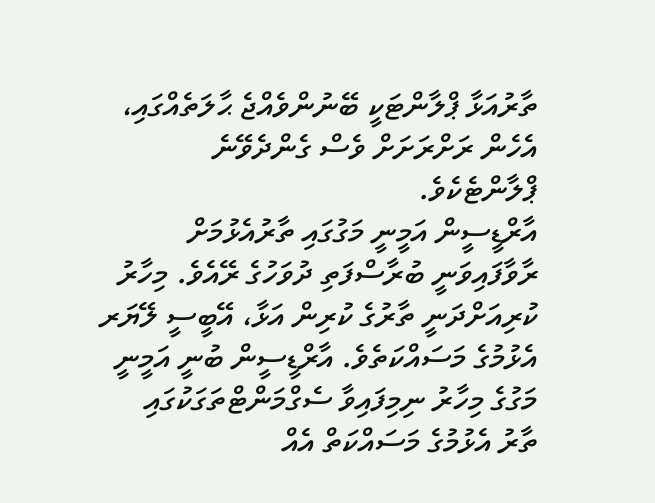ތާރުއަޅާ ޕްލާންޓަކީ ބޭނުންވެއްޖެ ޙާލަތެއްގައި، އެހެން ރަށްރަށަށް ވެސް ގެންދެވޭނެ ޕްލާންޓެކެވެ.
އާރްޑީސީން އަމީނީ މަގުގައި ތާރުއެޅުމަށް ރާވާފައިވަނީ ބުރާސްފަތި ދުވަހުގެ ރޭއެވެ. މިހާރު ކުރިއަށްދަނީ ތާރުގެ ކުރިން އަޅާ، އޭބީސީ ލޭޔަރ އެޅުމުގެ މަސައްކަތެވެ. އާރްޑީސީން ބުނީ އަމީނީ މަގުގެ މިހާރު ނިމިފައިވާ ސެގްމަންޓްތަގަކުގައި ތާރު އެޅުމުގެ މަސައްކަތް އެއް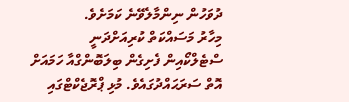ދުވަހުން ނިންމާލެވޭނެ ކަމަށެވެ.
މިހާރު މަސައްކަތް ކުރިއަށްދަނީ ސްޓެލްކޯއިން ފެށިގެން ބިލަބޮންގްއާ ހަމައަށް އޮތް ސަރަޙައްދުގައެވެ. މުޅި ޕްރޮޖެކްޓްގައި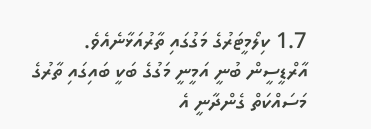1.7 ކިލޯމީޓަރުގެ މަގުގައި ތާރުއަޅާނެއެވެ. އާރްޑީސީން ބުނީ އަމީނީ މަގުގެ ބަކީ ބައިގައި ތާރުގެ މަސައްކަތް ގެންދާނީ އެ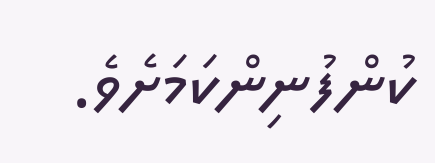ކުންފުނިންކަމަށެވެ.